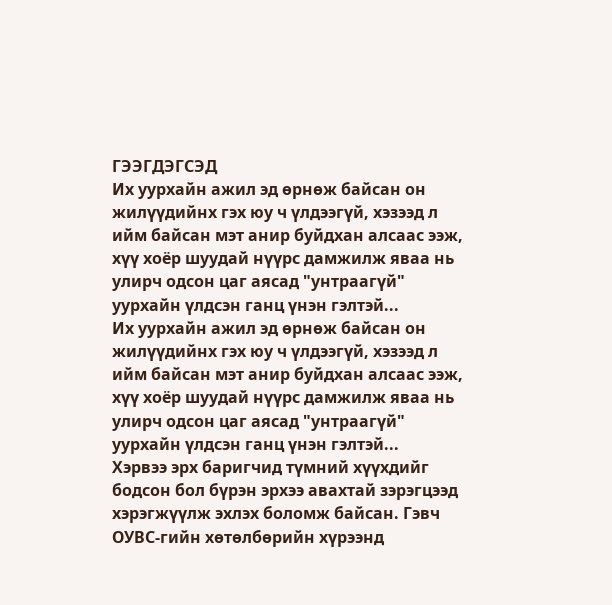ГЭЭГДЭГСЭД
Их уурхайн ажил эд өрнөж байсан он жилүүдийнх гэх юу ч үлдээгүй, хэзээд л ийм байсан мэт анир буйдхан алсаас ээж, хүү хоёр шуудай нүүрс дамжилж яваа нь улирч одсон цаг аясад "унтраагүй" уурхайн үлдсэн ганц үнэн гэлтэй...
Их уурхайн ажил эд өрнөж байсан он жилүүдийнх гэх юу ч үлдээгүй, хэзээд л ийм байсан мэт анир буйдхан алсаас ээж, хүү хоёр шуудай нүүрс дамжилж яваа нь улирч одсон цаг аясад "унтраагүй" уурхайн үлдсэн ганц үнэн гэлтэй...
Хэрвээ эрх баригчид түмний хүүхдийг бодсон бол бүрэн эрхээ авахтай зэрэгцээд хэрэгжүүлж эхлэх боломж байсан. Гэвч ОУВС-гийн хөтөлбөрийн хүрээнд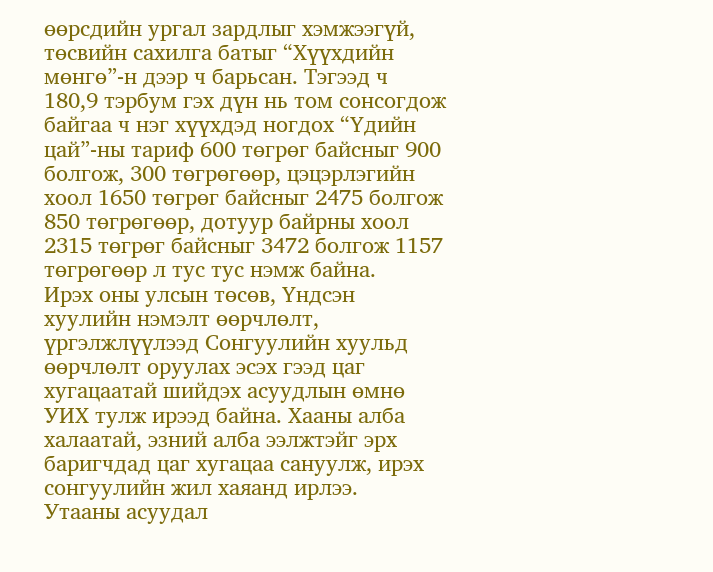өөрсдийн ургал зардлыг хэмжээгүй, төсвийн сахилга батыг “Хүүхдийн мөнгө”-н дээр ч барьсан. Тэгээд ч 180,9 тэрбум гэх дүн нь том сонсогдож байгаа ч нэг хүүхдэд ногдох “Үдийн цай”-ны тариф 600 төгрөг байсныг 900 болгож, 300 төгрөгөөр, цэцэрлэгийн хоол 1650 төгрөг байсныг 2475 болгож 850 төгрөгөөр, дотуур байрны хоол 2315 төгрөг байсныг 3472 болгож 1157 төгрөгөөр л тус тус нэмж байна.
Ирэх оны улсын төсөв, Үндсэн хуулийн нэмэлт өөрчлөлт, үргэлжлүүлээд Сонгуулийн хуульд өөрчлөлт оруулах эсэх гээд цаг хугацаатай шийдэх асуудлын өмнө УИХ тулж ирээд байна. Хааны алба халаатай, эзний алба ээлжтэйг эрх баригчдад цаг хугацаа сануулж, ирэх сонгуулийн жил хаяанд ирлээ.
Утааны асуудал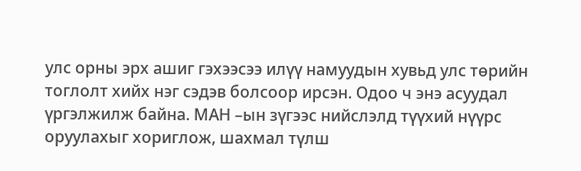улс орны эрх ашиг гэхээсээ илүү намуудын хувьд улс төрийн тоглолт хийх нэг сэдэв болсоор ирсэн. Одоо ч энэ асуудал үргэлжилж байна. МАН –ын зүгээс нийслэлд түүхий нүүрс оруулахыг хориглож, шахмал түлш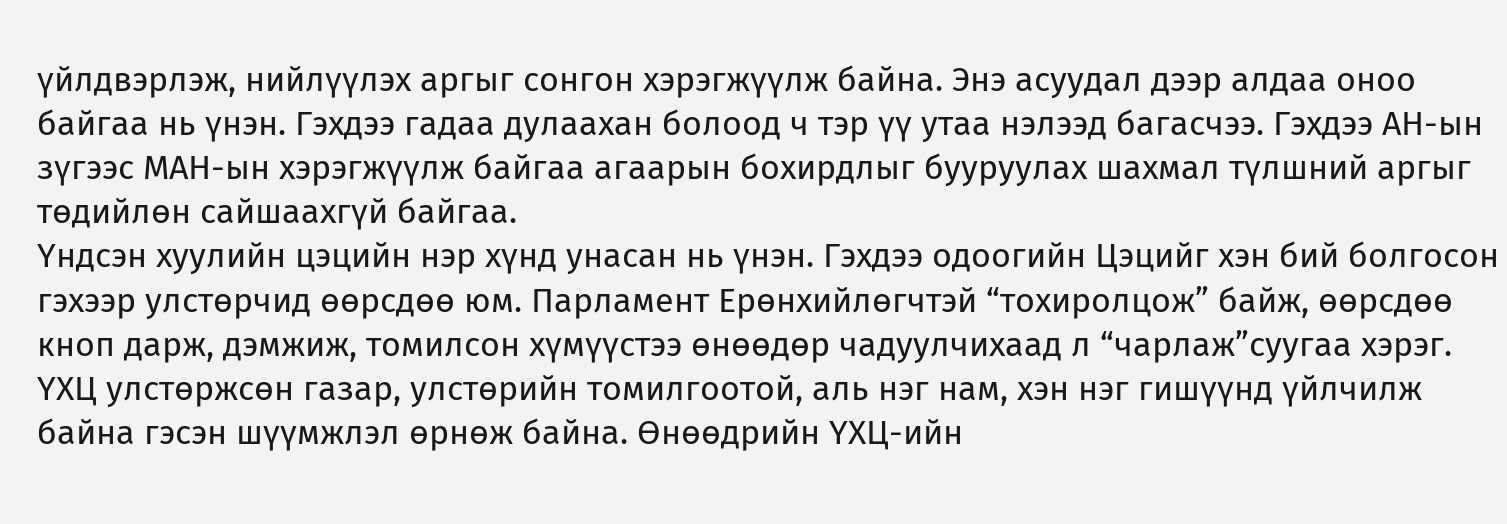үйлдвэрлэж, нийлүүлэх аргыг сонгон хэрэгжүүлж байна. Энэ асуудал дээр алдаа оноо байгаа нь үнэн. Гэхдээ гадаа дулаахан болоод ч тэр үү утаа нэлээд багасчээ. Гэхдээ АН-ын зүгээс МАН-ын хэрэгжүүлж байгаа агаарын бохирдлыг бууруулах шахмал түлшний аргыг төдийлөн сайшаахгүй байгаа.
Үндсэн хуулийн цэцийн нэр хүнд унасан нь үнэн. Гэхдээ одоогийн Цэцийг хэн бий болгосон гэхээр улстөрчид өөрсдөө юм. Парламент Ерөнхийлөгчтэй “тохиролцож” байж, өөрсдөө кноп дарж, дэмжиж, томилсон хүмүүстээ өнөөдөр чадуулчихаад л “чарлаж”суугаа хэрэг.
ҮХЦ улстөржсөн газар, улстөрийн томилгоотой, аль нэг нам, хэн нэг гишүүнд үйлчилж байна гэсэн шүүмжлэл өрнөж байна. Өнөөдрийн ҮХЦ-ийн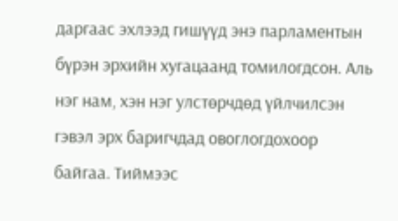даргаас эхлээд гишүүд энэ парламентын бүрэн эрхийн хугацаанд томилогдсон. Аль нэг нам, хэн нэг улстөрчдөд үйлчилсэн гэвэл эрх баригчдад овоглогдохоор байгаа. Тиймээс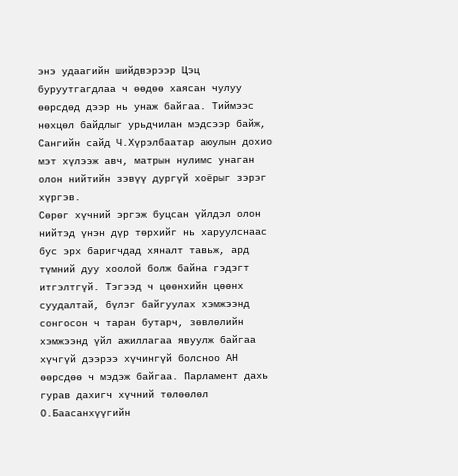энэ удаагийн шийдвэрээр Цэц буруутгагдлаа ч өөдөө хаясан чулуу өөрсдөд дээр нь унаж байгаа. Тиймээс нөхцөл байдлыг урьдчилан мэдсээр байж, Сангийн сайд Ч.Хүрэлбаатар аюулын дохио мэт хүлээж авч, матрын нулимс унаган олон нийтийн зэвүү дургүй хоёрыг зэрэг хүргэв.
Сөрөг хүчний эргэж буцсан үйлдэл олон нийтэд үнэн дүр төрхийг нь харуулснаас бус эрх баригчдад хяналт тавьж, ард түмний дуу хоолой болж байна гэдэгт итгэлтгүй. Тэгээд ч цөөнхийн цөөнх суудалтай, бүлэг байгуулах хэмжээнд сонгосон ч таран бутарч, зөвлөлийн хэмжээнд үйл ажиллагаа явуулж байгаа хүчгүй дээрээ хүчингүй болсноо АН өөрсдөө ч мэдэж байгаа. Парламент дахь гурав дахигч хүчний төлөөлөл О.Баасанхүүгийн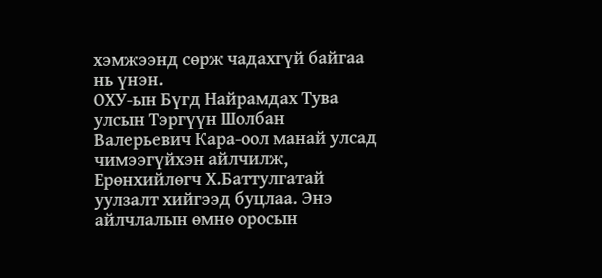хэмжээнд сөрж чадахгүй байгаа нь үнэн.
ОХУ-ын Бүгд Найрамдах Тува улсын Тэргүүн Шолбан Валерьевич Кара-оол манай улсад чимээгүйхэн айлчилж, Ерөнхийлөгч Х.Баттулгатай уулзалт хийгээд буцлаа. Энэ айлчлалын өмнө оросын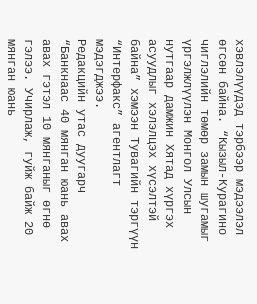хэвлэлүүдэд тэрбээр мэдээлэл өгсөн байна. “Кызыл-Курагино чиглэлийн төмөр замын шугамыг үргэлжлүүлэн Монгол Улсын нутгаар дамжин Хятад хүргэх асуудлыг хэлэлцэх хүсэлтэй байна” хэмээн Тувагийн тэргүүн “Интерфакс” агентлагт мэдэгджээ.
Редакцийн утас дуугарч “Банкнаас 40 мянган юань авах авах гэтэл 10 мянганыг өгнө гэлээ. Учирлаж, гуйж байж 20 мянган юань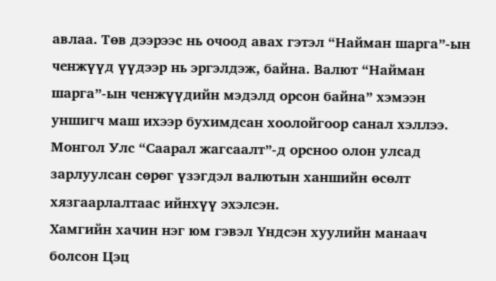авлаа. Төв дээрээс нь очоод авах гэтэл “Найман шарга”-ын ченжүүд үүдээр нь эргэлдэж, байна. Валют “Найман шарга”-ын ченжүүдийн мэдэлд орсон байна” хэмээн уншигч маш ихээр бухимдсан хоолойгоор санал хэллээ. Монгол Улс “Саарал жагсаалт”-д орсноо олон улсад зарлуулсан сөрөг үзэгдэл валютын ханшийн өсөлт хязгаарлалтаас ийнхүү эхэлсэн.
Хамгийн хачин нэг юм гэвэл Үндсэн хуулийн манаач болсон Цэц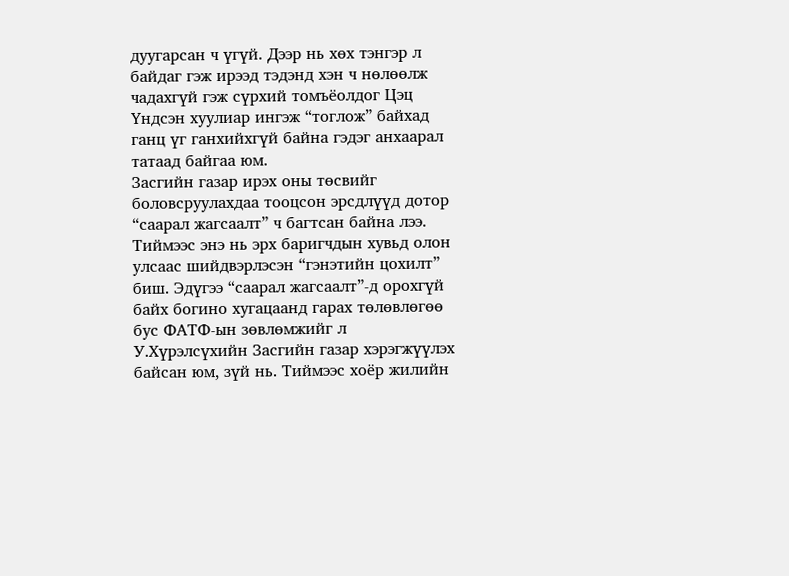дуугарсан ч үгүй. Дээр нь хөх тэнгэр л байдаг гэж ирээд тэдэнд хэн ч нөлөөлж чадахгүй гэж сүрхий томъёолдог Цэц Үндсэн хуулиар ингэж “тоглож” байхад ганц үг ганхийхгүй байна гэдэг анхаарал татаад байгаа юм.
Засгийн газар ирэх оны төсвийг боловсруулахдаа тооцсон эрсдлүүд дотор “саарал жагсаалт” ч багтсан байна лээ. Тиймээс энэ нь эрх баригчдын хувьд олон улсаас шийдвэрлэсэн “гэнэтийн цохилт” биш. Эдүгээ “саарал жагсаалт”-д орохгүй байх богино хугацаанд гарах төлөвлөгөө бус ФАТФ-ын зөвлөмжийг л У.Хүрэлсүхийн Засгийн газар хэрэгжүүлэх байсан юм, зүй нь. Тиймээс хоёр жилийн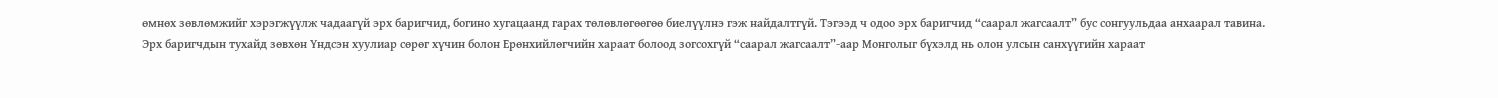өмнөх зөвлөмжийг хэрэгжүүлж чадаагүй эрх баригчид, богино хугацаанд гарах төлөвлөгөөгөө биелүүлнэ гэж найдалтгүй. Тэгээд ч одоо эрх баригчид “саарал жагсаалт” бус сонгуульдаа анхаарал тавина.
Эрх баригчдын тухайд зөвхөн Үндсэн хуулиар сөрөг хүчин болон Ерөнхийлөгчийн хараат болоод зогсохгүй “саарал жагсаалт”-аар Монголыг бүхэлд нь олон улсын санхүүгийн хараат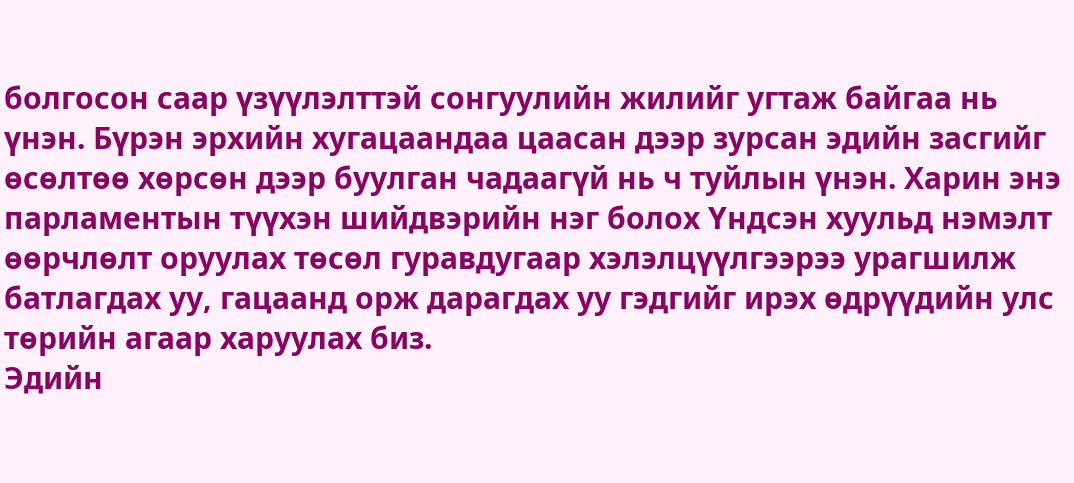болгосон саар үзүүлэлттэй сонгуулийн жилийг угтаж байгаа нь үнэн. Бүрэн эрхийн хугацаандаа цаасан дээр зурсан эдийн засгийг өсөлтөө хөрсөн дээр буулган чадаагүй нь ч туйлын үнэн. Харин энэ парламентын түүхэн шийдвэрийн нэг болох Үндсэн хуульд нэмэлт өөрчлөлт оруулах төсөл гуравдугаар хэлэлцүүлгээрээ урагшилж батлагдах уу, гацаанд орж дарагдах уу гэдгийг ирэх өдрүүдийн улс төрийн агаар харуулах биз.
Эдийн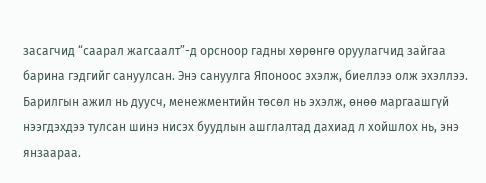засагчид “саарал жагсаалт”-д орсноор гадны хөрөнгө оруулагчид зайгаа барина гэдгийг сануулсан. Энэ сануулга Японоос эхэлж, биеллээ олж эхэллээ. Барилгын ажил нь дуусч, менежментийн төсөл нь эхэлж, өнөө маргаашгүй нээгдэхдээ тулсан шинэ нисэх буудлын ашглалтад дахиад л хойшлох нь, энэ янзаараа.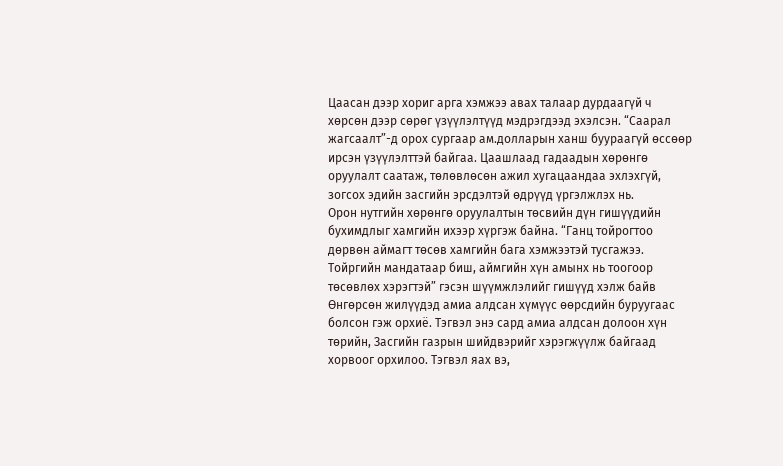Цаасан дээр хориг арга хэмжээ авах талаар дурдаагүй ч хөрсөн дээр сөрөг үзүүлэлтүүд мэдрэгдээд эхэлсэн. “Саарал жагсаалт”-д орох сургаар ам.долларын ханш буураагүй өссөөр ирсэн үзүүлэлттэй байгаа. Цаашлаад гадаадын хөрөнгө оруулалт саатаж, төлөвлөсөн ажил хугацаандаа эхлэхгүй, зогсох эдийн засгийн эрсдэлтэй өдрүүд үргэлжлэх нь.
Орон нутгийн хөрөнгө оруулалтын төсвийн дүн гишүүдийн бухимдлыг хамгийн ихээр хүргэж байна. “Ганц тойрогтоо дөрвөн аймагт төсөв хамгийн бага хэмжээтэй тусгажээ. Тойргийн мандатаар биш, аймгийн хүн амынх нь тоогоор төсөвлөх хэрэгтэй” гэсэн шүүмжлэлийг гишүүд хэлж байв
Өнгөрсөн жилүүдэд амиа алдсан хүмүүс өөрсдийн буруугаас болсон гэж орхиё. Тэгвэл энэ сард амиа алдсан долоон хүн төрийн, Засгийн газрын шийдвэрийг хэрэгжүүлж байгаад хорвоог орхилоо. Тэгвэл яах вэ,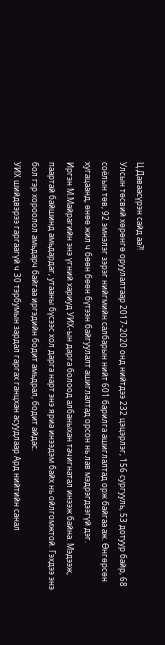Ц.Даваасүрэн сайд аа?!
Улсын төсвий хөрөнгө оруулалтаар 2017-2020 онд нийтдээ 232 цэцэрлэг, 156 сургууль, 53 дотуур байр, 68 соёлын төв, 92 эмнэлэг зэрэг нийгмийн салбарын нийт 601 барилга ашиглалтад орж байгаа аж. Өнгөрсөн хугацаанд, өнөө жил ч бөөн бөөн бүтээн байгуулалт ашиглалтад орсон нь лав мэдрэгдээгүй дэг.
Иргэн М.Майрагийн энэ үгний хариуд УИХ-ын дарга болоод албаныхан тачигнатал инээж байна. Мэдээж, паартай байшинд амьдардаг, утааны бүсээс хол дарга нарт энэ яриа инээдэм байх нь ойлгомжтой. Гэхдээ энэ бол гэр хороолол амьдарч байгаа иргэдийн бодит амьдрал, бодит айдас.
УИХ шийдвэрээ гаргаагүй ч 30 тэрбумын зардал гаргах ганцхан асуудлаар Ард нийтийн санал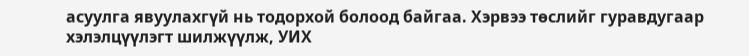асуулга явуулахгүй нь тодорхой болоод байгаа. Хэрвээ төслийг гуравдугаар хэлэлцүүлэгт шилжүүлж, УИХ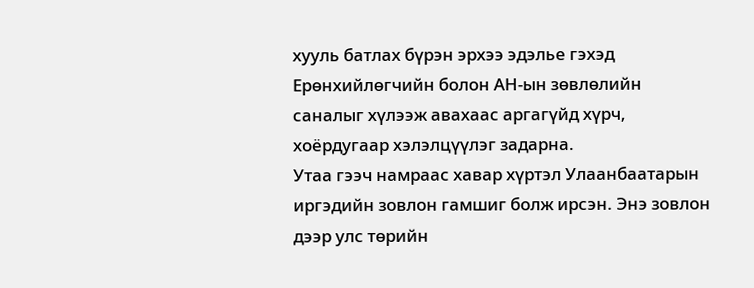хууль батлах бүрэн эрхээ эдэлье гэхэд Ерөнхийлөгчийн болон АН-ын зөвлөлийн саналыг хүлээж авахаас аргагүйд хүрч, хоёрдугаар хэлэлцүүлэг задарна.
Утаа гээч намраас хавар хүртэл Улаанбаатарын иргэдийн зовлон гамшиг болж ирсэн. Энэ зовлон дээр улс төрийн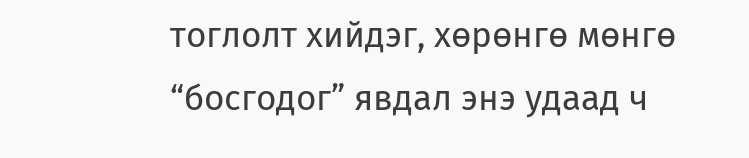тоглолт хийдэг, хөрөнгө мөнгө “босгодог” явдал энэ удаад ч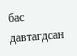бас давтагдсан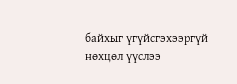байхыг үгүйсгэхээргүй нөхцөл үүслээ